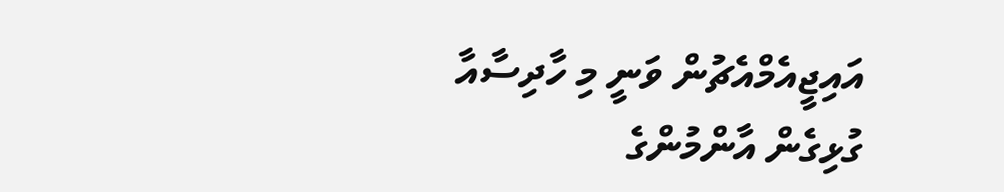އައިޖީއެމްއެޗުން ވަނީ މި ހާދިސާއާ ގުޅިގެން އާންމުންގެ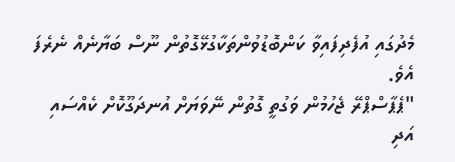މެދުގައި އުފެދިފައިވާ ކަންބޮޑުވުންތަކާގުޅޭގޮތުން ނޫސް ބަޔާނެއް ނެރެފަ އެވެ.
"ޕެޕާސްޕްރޭ ޖެހުމުން ވަގުތީ ގޮތުން ނޭވަޔަށް އުނދަގޫކޮށް ކެއްސައި އަދި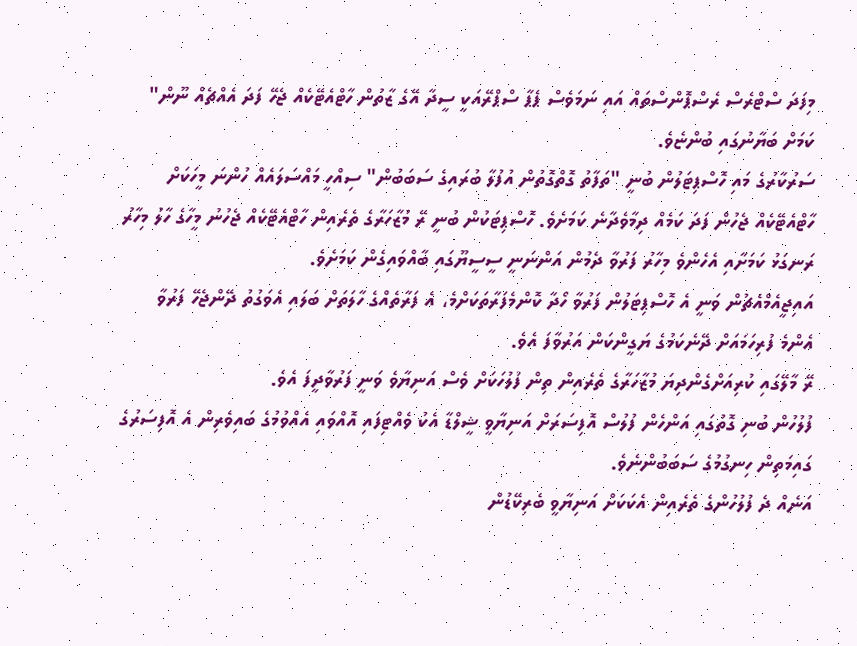މިފަދަ ސްޓްރެސް ރެސްޕޮންސްތައް އައި ނަމަވެސް ޕެޕާ ސްޕްރޭއަކީ ސީދާ އޭގެ ޒާތުން ހާޓްއެޓޭކެއް ޖެހޭ ފަދަ އެއްޗެއް ނޫން" ކަމަށް ބަޔާނުގައި ބުންޏެވެ.
ސަރުކާރުގެ މައި ހޮސްޕިޓަލުން ބުނީ "ތަފާތު ގޮތްގޮތުން އުފުލާ ބުރައިގެ ސަބަބުން" ސިއްހީ މައްސަލައެއް ހުންނަ މީހަކަށް ހާޓްއެޓޭކެއް ޖެހުން ފަދަ ކަމެއް ދިމާވެދާނެ ކަމަށެވެ. ހޮސްޕިޓަކުން ބުނީ ރޭ މުޒާހަރާގެ ތެރެއިން ހާޓްއެޓޭކެއް ޖެހުނު މީހާގެ ހާލު މިހާރު ރަނގަޅު ކަމަށާއި އެހެންވެ މިހާރު ފަރުވާ ދެމުން އަންނަނީ ސީސީޔޫގައި ބާއްވައިގެން ކަމަށެވެ.
އައިޖީއެމްއެޗުން ވަނީ އެ ހޮސްޕިޓަލުން ފަރުވާ ހޯދާ ކޮންމެފަރާތަކަށްމެ، އެ ފަރާތެއްގެ ހާލަތަށް ބަލައި އެވަގުތު ދޭންޖެހޭ ފަރުވާ އެންމެ ފުރިހަމައަށް ދޭނެކަމުގެ ޔަގީންކަން އަރުވާފަ އެވެ.
ރޭ މާލޭގައި ކުރިއަށްގެންދިޔަ މުޒާހަރާގެ ތެރެއިން ތިން ފުލުހަކަށް ވެސް އަނިޔާވެ ވަނީ ފަރުވާދީފަ އެވެ.
ފުލުހުން ބުނި ގޮތުގައި އަންހެން ފުލުސް އޮފިސަރަށް އަނިޔާވީ ޝީލްޑާ އެކު ވެއްޓިފައި އޮއްވައި އެއްވުމުގެ ބައިވެރިން އެ އޮފިސަރުގެ ގައިމަތިން ހިނގުމުގެ ސަބަބުންނެވެ.
އަނެއް ދެ ފުލުހުންގެ ތެރެއިން އެކަކަށް އަނިޔާވީ ބެރިކޭޑުން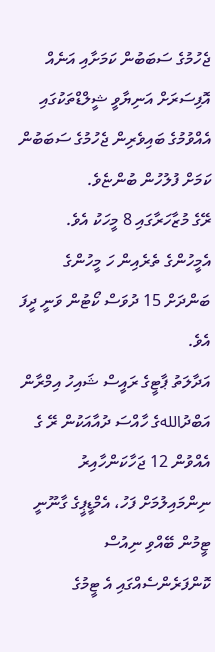ޖެހުމުގެ ސަބަބުން ކަމަށާއި އަނެއް އޮފިސަރަށް އަނިޔާވީ ޝީލްޑްތަކުގައި އެއްވުމުގެ ބައިވެރިން ޖެހުމުގެ ސަބަބުން ކަމަށް ފުލުހުން ބުންޏެވެ.
ރޭގެ މުޒާހަރާގައި 8 މީހަކު އެވެ. އެމީހުންގެ ތެރެއިން ހަ މީހުންގެ ބަންދަށް 15 ދުވަސް ކޯޓުން ވަނީ ދީފަ އެވެ.
އަދާލަތު ޕާޓީގެ ރައީސް ޝައިހު އިމްރާން އަބްދުاللهގެ ހާއްސަ ދުއާއަކުން ރޭ ގެ އެއްވުން 12 ޖަހާކަންހާއިރު ނިންމައިލުމަށް ފަހު، އެމްޑީޕީގެ ގާނޫނީ ޓީމުން ބޭއްވި ނިއުސް ކޮންފަރެންސެއްގައި އެ ޓީމުގެ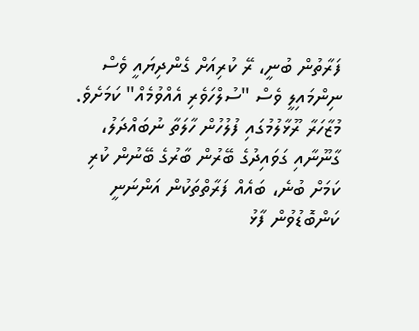ފަރާތުން ބުނީ، ރޭ ކުރިއަށް ގެންދިޔައީ ވެސް ނިންމައިލީ ވެސް "ސުލްހަވެރި އެއްވުމެއް" ކަމަށެވެ. މުޒާހަރާ ރޫޅާލުމުގައި ފުލުހުން ހާލަތާ ނުބައްދަލު، ގާނޫނާއި ގަވައިދުގެ ބޭރުން ބާރުގެ ބޭނުން ކުރި ކަމަށް ބުނެ، ބައެއް ފަރާތްތަކުން އަންނަނީ ކަންބޮޑުވުން ފާޅު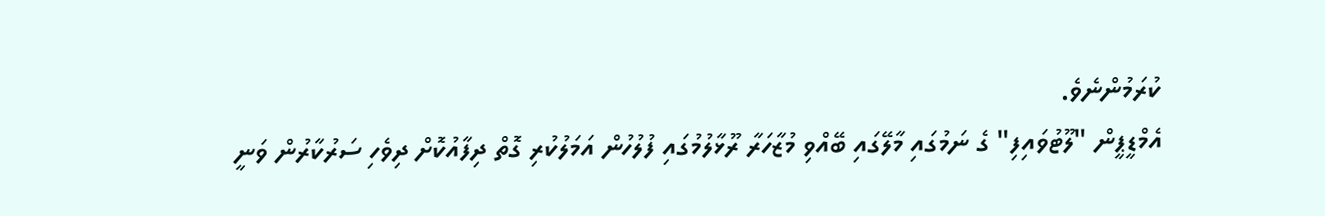ކުރަމުންނެވެ.
އެމްޑީޕީން "ލޫޓުވައިފި" ގެ ނަމުގައި މާލޭގައި ބޭއްވި މުޒާހަރާ ރޫޅާލުމުގައި ފުލުހުން އަމަލުކުރި ގޮތް ދިފާއުކޮށް ދިވެހި ސަރުކާރުން ވަނީ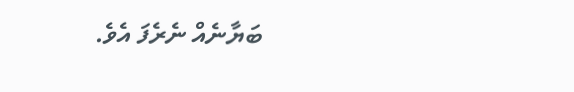ބަޔާނެއް ނެރެފަ އެވެ.